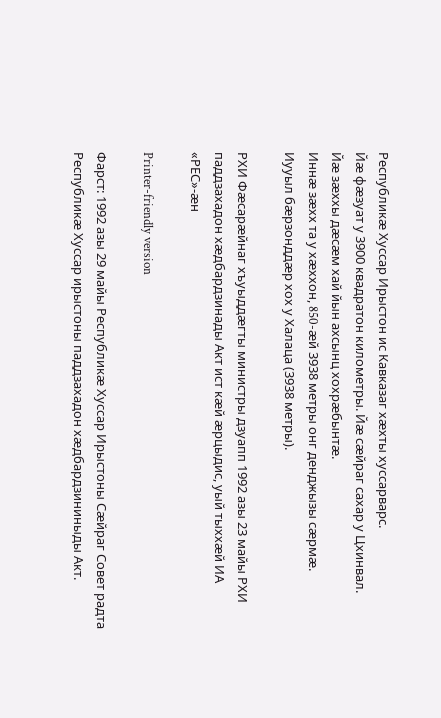Республикæ Хуссар Ирыстон ис Кавказаг хæхты хуссарварс.
Йæ фæзуат у 3900 квадратон километры. Йæ сæйраг сахар у Цхинвал.
Йæ зæххы дæсæм хай йын ахсынц хохрæбынтæ.
Иннæ зæхх та у хæххон, 850-æй 3938 метры онг денджызы сæрмæ.
Иууыл бæрзонддæр хох у Халаца (3938 метры).

РХИ Фæсарæйнаг хъуыддæгты министры дзуапп 1992 азы 23 майы РХИ паддзахадон хæдбардзинады Акт ист кæй æрцыдис, уый тыххæй ИА «РЕС»-æн

Printer-friendly version

Фарст: 1992 азы 29 майы Республикæ Хуссар Ирыстоны Сæйраг Совет радта Республикæ Хуссар ирыстоны паддзахадон хæдбардзининыды Акт.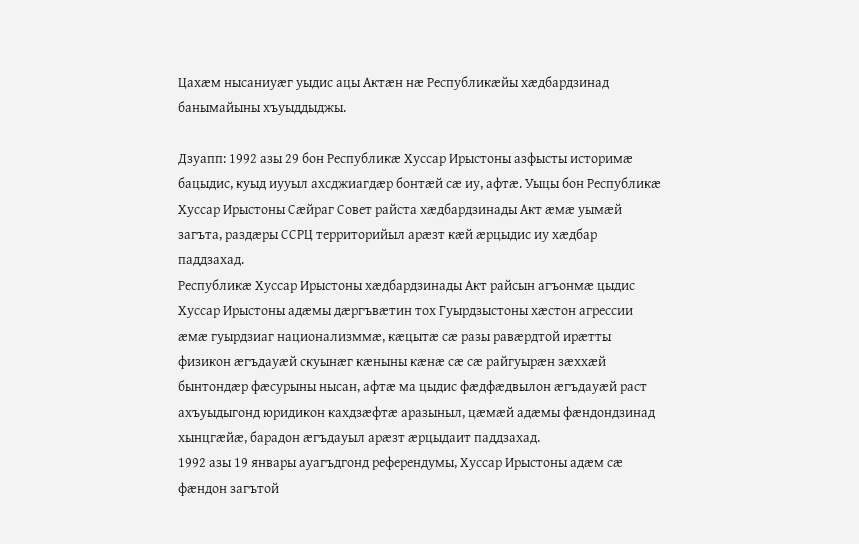Цахæм нысаниуæг уыдис ацы Актæн нæ Республикæйы хæдбардзинад банымайыны хъуыддыджы.

Дзуапп: 1992 азы 29 бон Республикæ Хуссар Ирыстоны азфысты историмæ бацыдис, куыд иууыл ахсджиагдæр бонтæй сæ иу, афтæ. Уыцы бон Республикæ Хуссар Ирыстоны Сæйраг Совет райста хæдбардзинады Акт æмæ уымæй загъта, раздæры ССРЦ территорийыл арæзт кæй æрцыдис иу хæдбар паддзахад.
Республикæ Хуссар Ирыстоны хæдбардзинады Акт райсын агъонмæ цыдис Хуссар Ирыстоны адæмы дæргъвæтин тох Гуырдзыстоны хæстон агрессии æмæ гуырдзиаг национализммæ, кæцытæ сæ разы равæрдтой ирæтты физикон æгъдауæй скуынæг кæныны кæнæ сæ сæ райгуырæн зæххæй бынтондæр фæсурыны нысан, афтæ ма цыдис фæдфæдвылон æгъдауæй раст ахъуыдыгонд юридикон кахдзæфтæ аразыныл, цæмæй адæмы фæндондзинад хынцгæйæ, барадон æгъдауыл арæзт æрцыдаит паддзахад.
1992 азы 19 январы ауагъдгонд референдумы, Хуссар Ирыстоны адæм сæ фæндон загътой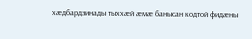хæдбардзинады тыххæй æмæ банысан кодтой фидæны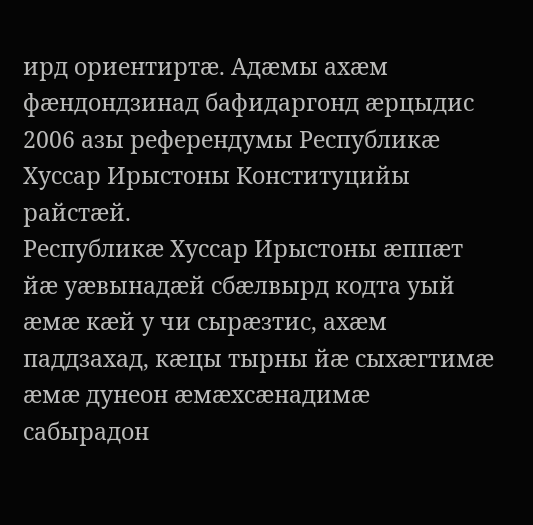ирд ориентиртæ. Адæмы ахæм фæндондзинад бафидаргонд æрцыдис 2006 азы референдумы Республикæ Хуссар Ирыстоны Конституцийы райстæй.
Республикæ Хуссар Ирыстоны æппæт йæ уæвынадæй сбæлвырд кодта уый æмæ кæй у чи сырæзтис, ахæм паддзахад, кæцы тырны йæ сыхæгтимæ æмæ дунеон æмæхсæнадимæ сабырадон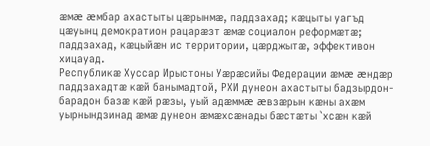æмæ æмбар ахастыты цæрынмæ, паддзахад; кæцыты уагъд цæуынц демократион рацарæзт æмæ социалон реформæтæ; паддзахад, кæцыйæн ис территории, цæрджытæ, эффективон хицауад.
Республикæ Хуссар Ирыстоны Уæрæсийы Федерации æмæ æндæр паддзахадтæ кæй банымадтой, РХИ дунеон ахастыты бадзырдон-барадон базæ кæй рæзы, уый адæммæ æвзæрын кæны ахæм уырнындзинад æмæ дунеон æмæхсæнады бæстæты `хсæн кæй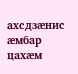ахсдзæнис æмбар цахæм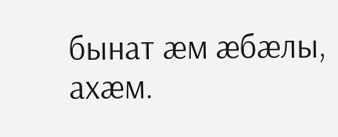бынат æм æбæлы, ахæм.